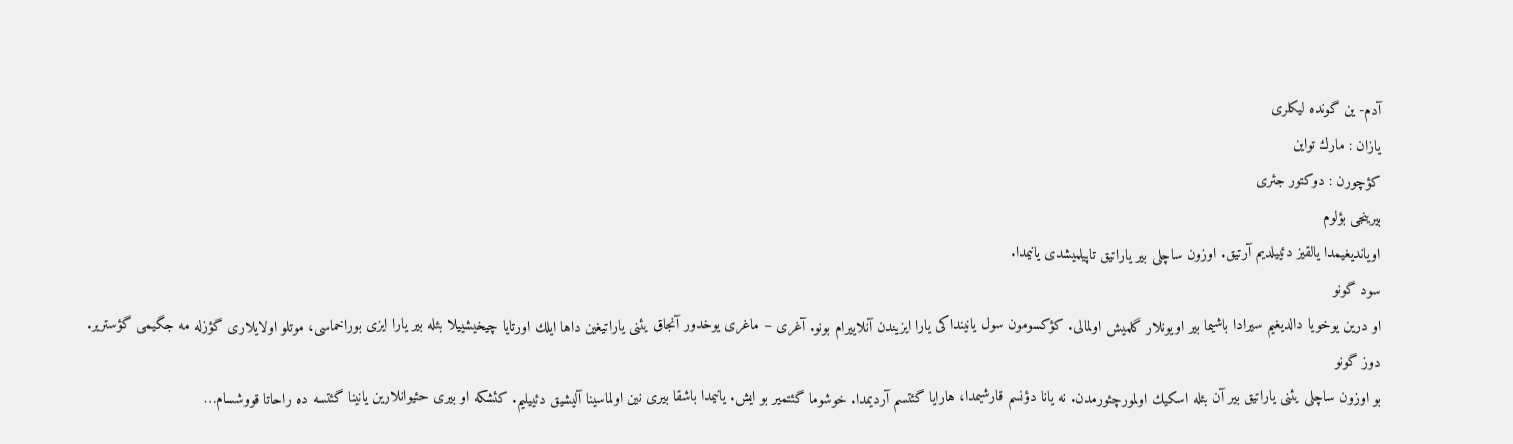آدم- ین گونده لیكلری
یازان : مارك تواین
كؤچورن : دوكتور جئری
بیرینجی بؤلوم
اویاندیغیمدا یالقیز دئییلدیم آرتیق. اوزون ساچلی بیر یاراتیق تاپیلمیشدی یانیمدا.
سود گونو
او درین یوخویا دالدیغیم سیرادا باشیما بیر اویونلار گلمیش اولمالی. كؤكسومون سول یانینداكی یارا ایزیندن آنلاییرام بونو. آغری – ماغری یوخدور آنجاق یئنی یاراتیغین داها ایلك اورتایا چیخیشییلا بئله بیر یارا ایزی بوراخماسی، موتلو اولایلاری گؤزله مه جگیمی گؤستریر.
دوز گونو
بو اوزون ساچلی یئنی یاراتیق بیر آن بئله اسكیك اولمورچئورمدن. نه یانا دؤنسم قارشیمدا، هارایا گئتسم آردیمدا. خوشوما گئتمیر بو ایش. یانیمدا باشقا بیری نین اولماسینا آلیشیق دئییلیم. كئشكه او بیری حئیوانلارین یانینا گئتسه ده راحاتا قووشسام…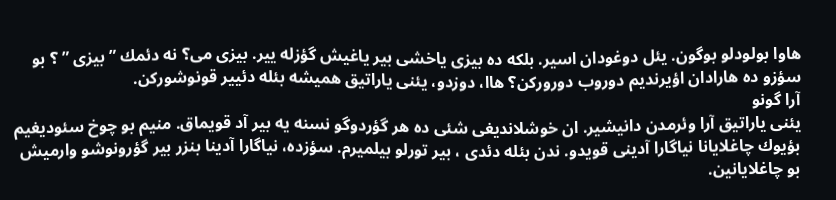هاوا بولودلو بوگون. یئل دوغودان اسیر. بلكه ده بیزی یاخشی بیر یاغیش گؤزله ییر. بیزی می؟ نه دئمك ” بیزی ” ؟ بو سؤزو ده هارادان اؤیرندیم دوروب دوروركن؟ هاا، دوزدو، یئنی یاراتیق همیشه بئله دئییر قونوشوركن.
آرا گونو
یئنی یاراتیق آرا وئرمدن دانیشیر. ان خوشلاندیغی شئی ده هر گؤردوگو نسنه یه بیر آد قویماق. منیم بو چوخ سئودیغیم بؤیوك چاغلایانا نیاگارا آدینی قویدو. ندن بئله دئدی ، بیر تورلو بیلمیرم. سؤزده، نیاگارا آدینا بنزر بیر گؤرونوشو وارمیش بو چاغلایانین.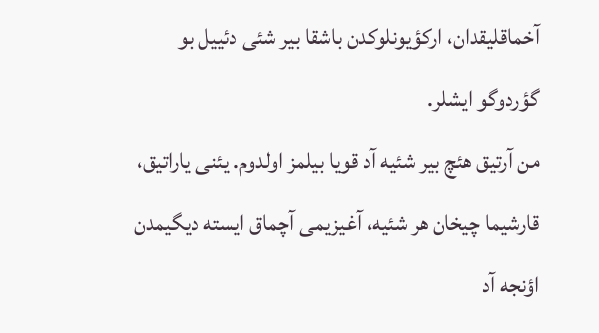آخماقلیقدان، اركؤیونلوكدن باشقا بیر شئی دئییل بو گؤردوگو ایشلر.
من آرتیق هئچ بیر شئیه آد قویا بیلمز اولدوم. یئنی یاراتیق، قارشیما چیخان هر شئیه، آغیزیمی آچماق ایسته دیگیمدن اؤنجه آد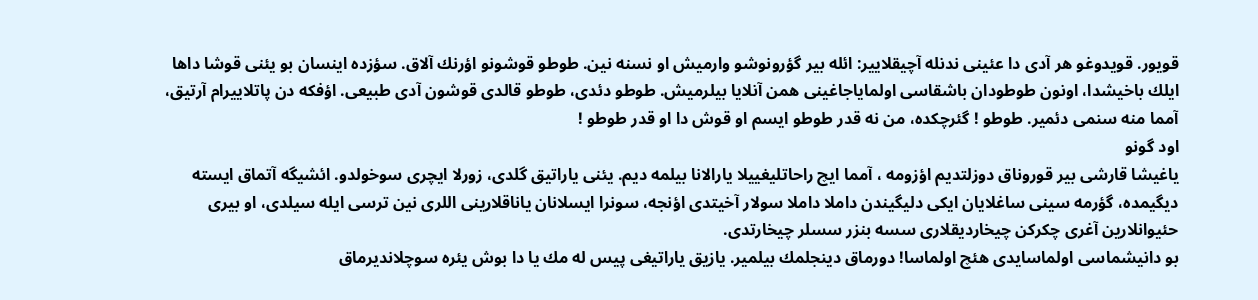قویور. قویدوغو هر آدی دا عئینی ندنله آچیقلاییر: ائله بیر گؤرونوشو وارمیش او نسنه نین. طوطو قوشونو اؤرنك آلاق. سؤزده اینسان بو یئنی قوشا داها ایلك باخیشدا، اونون طوطودان باشقاسی اولمایاجاغینی همن آنلایا بیلرمیش. طوطو دئدی، طوطو قالدی قوشون آدی طبیعی. اؤفكه دن پاتلاییرام آرتیق، آمما منه سنمی دئمیر. طوطو ! گئرچكده، من نه قدر طوطو ایسم او قوش دا او قدر طوطو !
اود گونو
یاغیشا قارشی بیر قوروناق دوزلتدیم اؤزومه ، آمما ایچ راحاتلیغییلا یارالانا بیلمه دیم. یئنی یاراتیق گلدی، زورلا ایچری سوخولدو. ائشیگه آتماق ایسته دیگیمده، گؤرمه سینی ساغلایان ایكی دلیگیندن داملا داملا سولار آخیتدی اؤنجه، سونرا ایسلانان یاناقلارینی اللری نین ترسی ایله سیلدی، او بیری حئیوانلارین آغری چكركن چیخاردیقلاری سسه بنزر سسلر چیخارتدی.
بو دانیشماسی اولماسایدی هئچ اولماسا! دورماق دینجلمك بیلمیر. یازیق یاراتیغی پیس له مك یا دا بوش یئره سوچلاندیرماق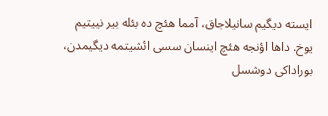ایسته دیگیم سانیلاجاق، آمما هئچ ده بئله بیر نییتیم یوخ. داها اؤنجه هئچ اینسان سسی ائشیتمه دیگیمدن، بوراداكی دوشسل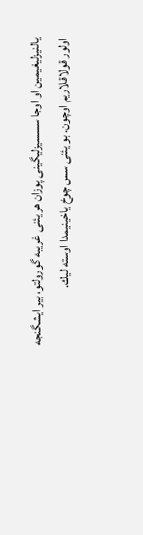یالنیزلیغیمین او اوجا سسسیزلیگینی پوزان هر یئنی غریبه گورولتو، بیر ایشگنجه اولور قولاقلاریم اوچون. بو یئنی سس چوخ یاخینیمدا اوسته لیك.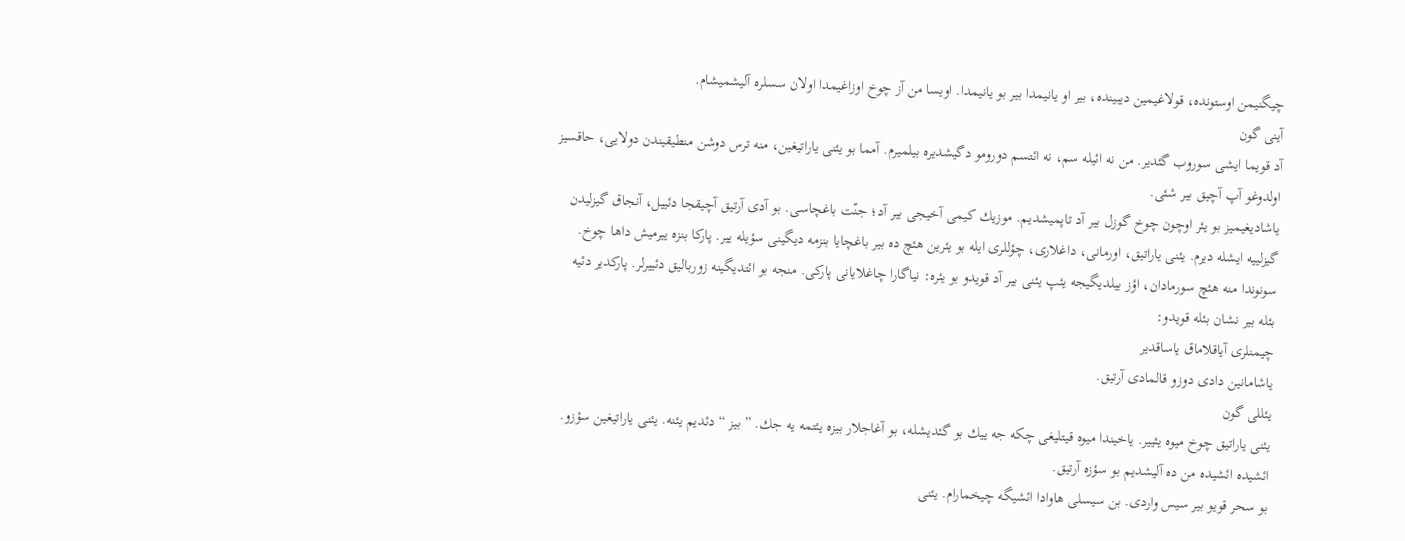چیگنیمن اوستونده، قولاغیمین دیبینده، بیر او یانیمدا بیر بو یانیمدا. اویسا من آز چوخ اوزاغیمدا اولان سسلره آلیشمیشام.
آینی گون
آد قویما ایشی سوروب گئدیر. من نه ائیله سم، نه ائتسم دورومو دگیشدیره بیلمیرم. آمما بو یئنی یاراتیغین، منه ترس دوشن منطیقیندن دولایی، حاقسیز اولدوغو آپ آچیق بیر شئی.
یاشادیغیمیز بو یئر اوچون چوخ گوزل بیر آد تاپمیشدیم. موزیك كیمی آخیجی بیر آد؛ جنّت باغچاسی. بو آدی آرتیق آچیقجا دئییل، آنجاق گیزلیدن گیزلییه ایشله دیرم. یئنی یاراتیق، اورمانی، داغلاری، چؤللری ایله بو یئرین هئچ ده بیر باغچایا بنزمه دیگینی سؤیله ییر. پاركا بنزه ییرمیش داها چوخ. سونوندا منه هئچ سورمادان، اؤز بیلدیگیجه یئپ یئنی بیر آد قویدو بو یئره: نیاگارا چاغلایانی پاركی. منجه بو ائتدیگینه زوربالیق دئییرلر. پاركدیر دئیه بئله بیر نشان بئله قویدو:
چیمنلری آیاقلاماق یاساقدیر
یاشامانین دادی دوزو قالمادی آرتیق.
یئللی گون
یئنی یاراتیق چوخ میوه یئییر. یاخیندا میوه قیتلیغی چكه جه ییك بو گئدیشله، بو آغاجلار بیزه یئتمه یه جك. ” بیز “ دئدیم یئنه. یئنی یاراتیغین سؤزو. ائشیده ائشیده من ده آلیشدیم بو سؤزه آرتیق.
بو سحر قویو بیر سیس واردی. بن سیسلی هاوادا ائشیگه چیخمارام. یئنی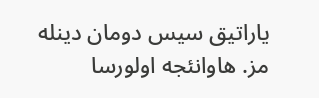یاراتیق سیس دومان دینله مز. هاوانئجه اولورسا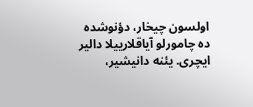اولسون چیخار، دؤنوشده ده چامورلو آیاقلارییلا دالیر ایچری. یئنه دانیشیر،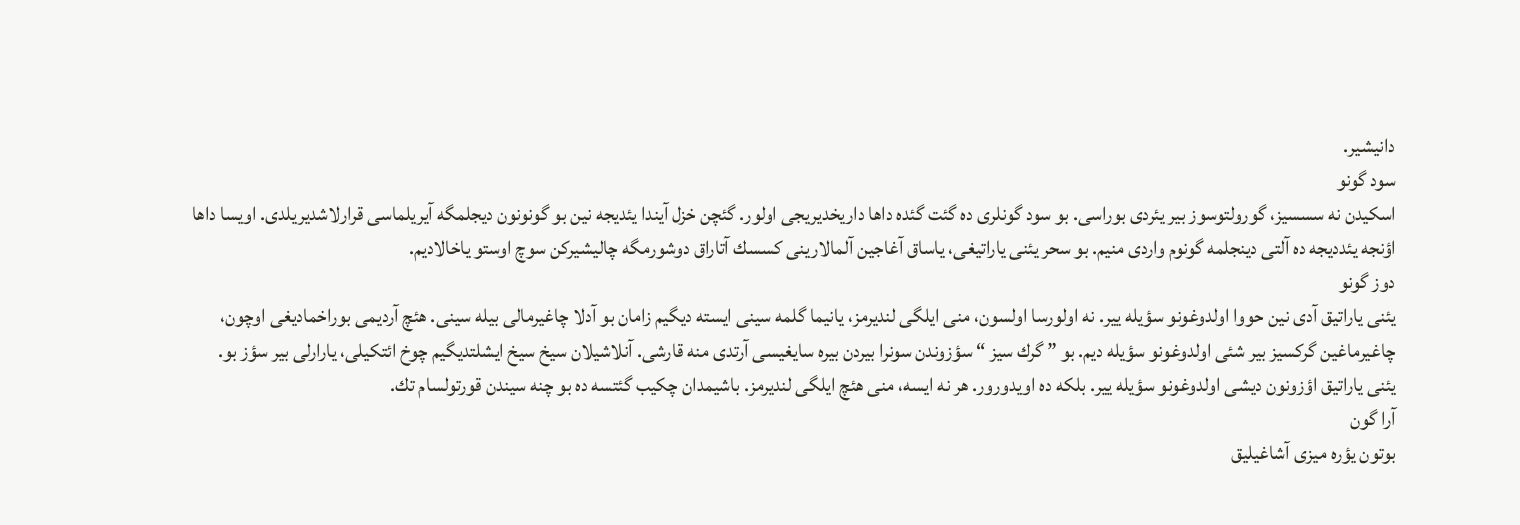دانیشیر.
سود گونو
اسكیدن نه سسسیز، گورولتوسوز بیر یئردی بوراسی. بو سود گونلری ده گئت گئده داها داریخدیریجی اولور. گئچن خزل آیندا یئدیجه نین بو گونونون دیجلمگه آیریلماسی قرارلاشدیریلدی. اویسا داها اؤنجه یئددیجه ده آلتی دینجلمه گونوم واردی منیم. بو سحر یئنی یاراتیغی، یاساق آغاجین آلمالارینی كسسك آتاراق دوشورمگه چالیشیركن سوچ اوستو یاخالادیم.
دوز گونو
یئنی یاراتیق آدی نین حووا اولدوغونو سؤیله ییر. نه اولورسا اولسون، منی ایلگی لندیرمز، یانیما گلمه سینی ایسته دیگیم زامان بو آدلا چاغیرمالی بیله سینی. هئچ آردیمی بوراخمادیغی اوچون، چاغیرماغین گركسیز بیر شئی اولدوغونو سؤیله دیم. بو ” گرك سیز “ سؤزوندن سونرا بیردن بیره سایغیسی آرتدی منه قارشی. آنلاشیلان سیخ سیخ ایشلتدیگیم چوخ ائتكیلی، یارارلی بیر سؤز بو.
یئنی یاراتیق اؤزونون دیشی اولدوغونو سؤیله ییر. بلكه ده اویدورور. هر نه ایسه، منی هئچ ایلگی لندیرمز. باشیمدان چكیب گئتسه ده بو چنه سیندن قورتولسام تك.
آرا گون
بوتون یؤره میزی آشاغیلیق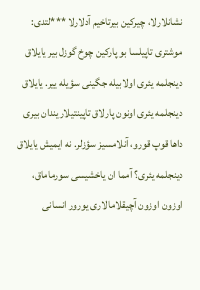نشانلارلا، چیركین بیرتاخیم آدلارلا ***لتدی:
موشتری تاپیلسا بو پاركین چوخ گوزل بیر یایلاق دینجلمه یئری اولابیله جگینی سؤیله ییر. یایلاق دینجلمه یئری اونون پارلاق تاپینتیلاریندان بیری داها قوپ قورو، آنلامسیز سؤزلر. نه ایمیش یایلاق دینجلمه یئری؟ آمما ان یاخشیسی سورماماق، اوزون اوزون آچیقلامالاری یورور انسانی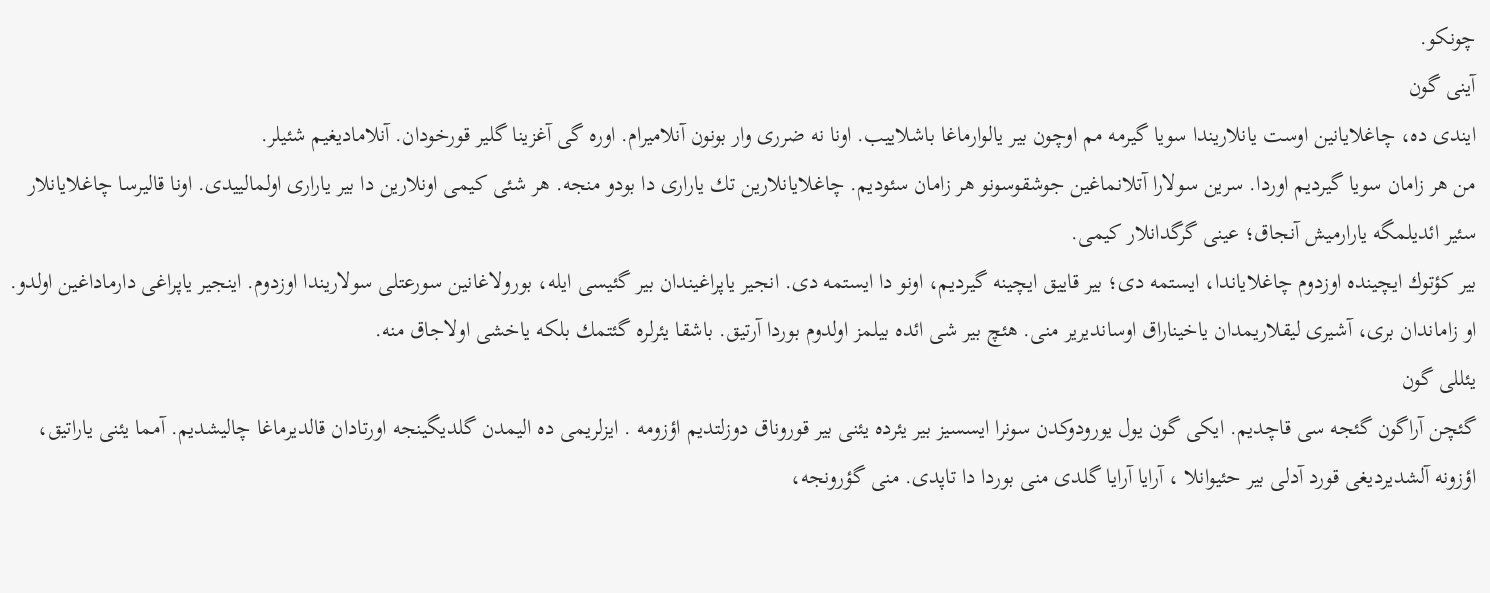چونكو.
آینی گون
ایندی ده، چاغلایانین اوست یانلاریندا سویا گیرمه مم اوچون بیر یالوارماغا باشلاییب. اونا نه ضرری وار بونون آنلامیرام. اوره گی آغزینا گلیر قورخودان. آنلامادیغیم شئیلر.
من هر زامان سویا گیردیم اوردا. سرین سولارا آتلانماغین جوشقوسونو هر زامان سئودیم. چاغلایانلارین تك یاراری دا بودو منجه. هر شئی كیمی اونلارین دا بیر یاراری اولمالییدی. اونا قالیرسا چاغلایانلار سئیر ائدیلمگه یارارمیش آنجاق؛ عینی گرگدانلار كیمی.
بیر كؤتوك ایچینده اوزدوم چاغلایاندا، ایستمه دی؛ بیر قاییق ایچینه گیردیم، اونو دا ایستمه دی. انجیر یاپراغیندان بیر گئیسی ایله، بورولاغانین سورعتلی سولاریندا اوزدوم. اینجیر یاپراغی دارماداغین اولدو. او زاماندان بری، آشیری لیقلاریمدان یاخیناراق اوساندیریر منی. هئچ بیر شی ائده بیلمز اولدوم بوردا آرتیق. باشقا یئرلره گئتمك بلكه یاخشی اولاجاق منه.
یئللی گون
گئچن آراگون گئجه سی قاچدیم. ایكی گون یول یورودوكدن سونرا ایسسیز بیر یئرده یئنی بیر قوروناق دوزلتدیم اؤزومه . ایزلریمی ده الیمدن گلدیگینجه اورتادان قالدیرماغا چالیشدیم. آمما یئنی یاراتیق، اؤزونه آلشدیردیغی قورد آدلی بیر حئیوانلا ، آرایا آرایا گلدی منی بوردا دا تاپدی. منی گؤرونجه،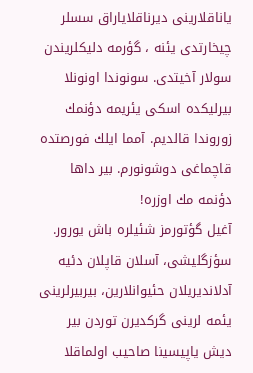یاناقلارینی دیرناقلایاراق سسلر چیخارتدی یئنه ، گؤرمه دلیكلریندن سولار آخیتدی. سونوندا اونونلا بیرلیكده اسكی یئریمه دؤنمك زوروندا قالدیم. آمما ایلك فورصتده قاچماغی دوشونورم. بیر داها دؤنمه مك اوزره!
آغیل گؤتورمز شئیلره باش یورور. سؤزگلیشی، آسلان قاپلان دئیه آدلاندیریلان حئیوانلارین، بیربیرلرینی یئمه لرینی گركدیرن توردن بیر دیش یاپیسینا صاحیب اولماقلا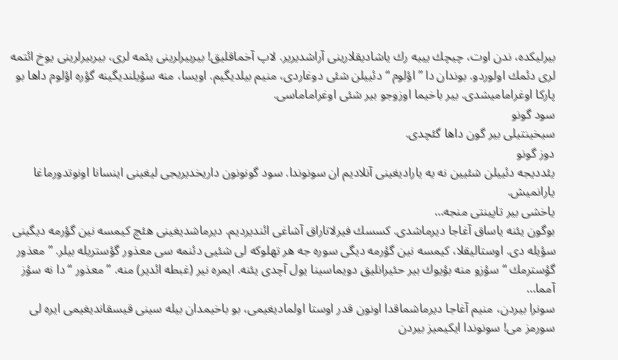بیرلیكده، ندن اوت، چیچك یییه رك یاشادیقلارینی آراشدیریر. لاپ آخماقلیق! بیربیرلرینی یئمه لری، بیربیرلرینی یوخ ائتمه لری دئمك اولوردو. بوندان دا ” اؤلوم “ دئییلن شئی دوغاردی، منیم بیلدیگیم. اویسا، منه سؤیلندیگینه گؤره اؤلوم داها بو پاركا اوغرامامیشدی. بیر باخیما اوزوجو بیر شئی اوغراماماسی.
سود گونو
سیخینتیلی بیر گون داها گئچدی.
دوز گونو
یئددیجه دئییلن شئیین نه یه یارادیغینی آنلادیم ان سونوندا. سود گونونون داریخدیریجی لیغینی اینسانا اونوتدورماغا یارانمیش.
یاخشی بیر تاپینتی منجه…
بوگون یئنه یاساق آغاجا دیرماشدی. كسسك فیرلاتاراق آشاغی ائندیردیم. دیرماشدیغینی هئچ كیمسه نین گؤرمه دیگینی سؤیله دی. اوستالیقلا، كیمسه نین گؤرمه دیگی سوره جه هر تهلوكه لی شئیی دئنمه سی معذور گؤستریله بیلر. ” معذور گؤسترمك “ سؤزو منه بؤیوك بیر حئیرانلیق دویماسینا یول آچدی یئنه. ایمره نیر (غبطه ائدیر) منه. ” معذور “ دا نه سؤز آمما…
سونرا بیردن، منیم آغاجا دیرماشماقدا اونون قدر اوستا اولمادیغیمی، بو باخیمدان بیله سینی قیسقاندیغیمی ایره لی سورمز می! سونوندا ایكیمیز بیردن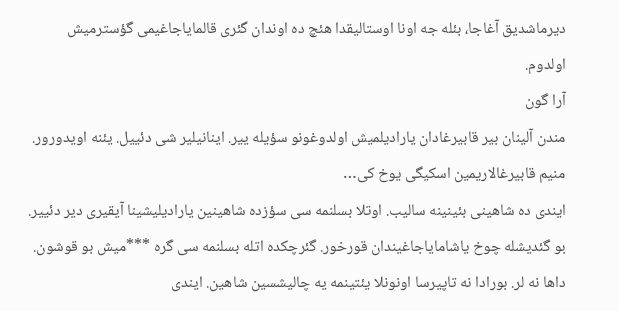دیرماشدیق آغاجا، بئله جه اونا اوستالیقدا هئچ ده اوندان گئری قالمایاجاغیمی گؤسترمیش اولدوم.
آرا گون
مندن آلینان بیر قابیرغادان یارادیلمیش اولدوغونو سؤیله ییر. اینانیلیر شی دئییل. یئنه اویدورور. منیم قابیرغالاریمین اسكیگی یوخ كی…
ایندی ده شاهینی بئینینه سالیب. اوتلا بسلنمه سی سؤزده شاهینین یارادیلیشینا آیقیری دیر دئییر. بو گئدیشله چوخ یاشامایاجاغیندان قورخور. گئرچكده اتله بسلنمه سی گره ***میش بو قوشون. داها نه لر. بورادا نه تاپیرسا اونونلا یئتینمه یه چالیشسین شاهین. ایندی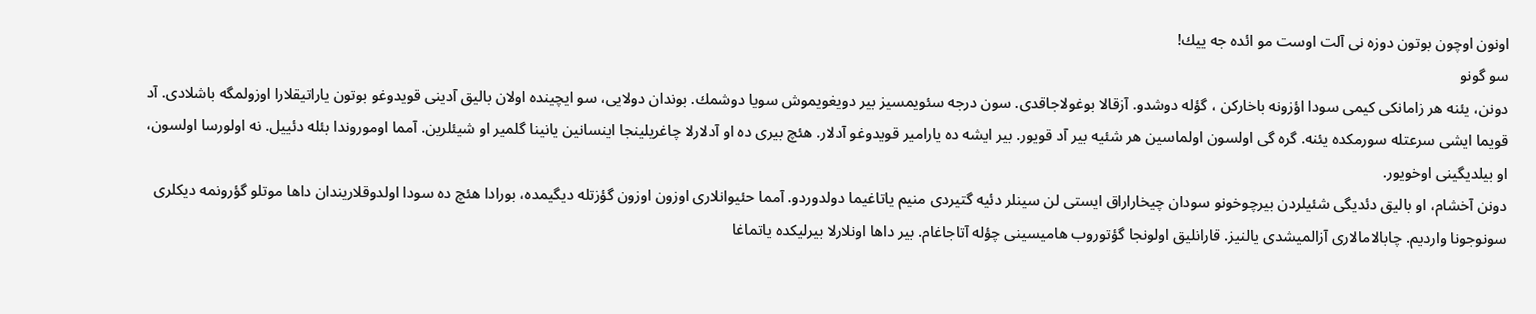اونون اوچون بوتون دوزه نی آلت اوست مو ائده جه ییك!
سو گونو
دونن، یئنه هر زامانكی كیمی سودا اؤزونه باخاركن ، گؤله دوشدو. آزقالا بوغولاجاقدی. سون درجه سئویمسیز بیر دویغویموش سویا دوشمك. بوندان دولایی، سو ایچینده اولان بالیق آدینی قویدوغو بوتون یاراتیقلارا اوزولمگه باشلادی. آد قویما ایشی سرعتله سورمكده یئنه. گره گی اولسون اولماسین هر شئیه بیر آد قویور. بیر ایشه ده یارامیر قویدوغو آدلار. هئچ بیری ده او آدلارلا چاغریلینجا اینسانین یانینا گلمیر او شیئلرین. آمما اوموروندا بئله دئییل. نه اولورسا اولسون، او بیلدیگینی اوخویور.
دونن آخشام، او بالیق دئدیگی شئیلردن بیرچوخونو سودان چیخاراراق ایستی لن سینلر دئیه گتیردی منیم یاتاغیما دولدوردو. آمما حئیوانلاری اوزون اوزون گؤزتله دیگیمده، بورادا هئچ ده سودا اولدوقلاریندان داها موتلو گؤرونمه دیكلری سونوجونا واردیم. چابالامالاری آزالمیشدی یالنیز. قارانلیق اولونجا گؤتوروب هامیسینی چؤله آتاجاغام. بیر داها اونلارلا بیرلیكده یاتماغا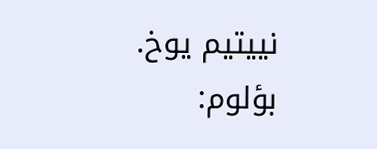نییتیم یوخ.
بؤلوم: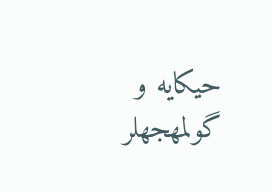حیكایه و گولمهجهلر